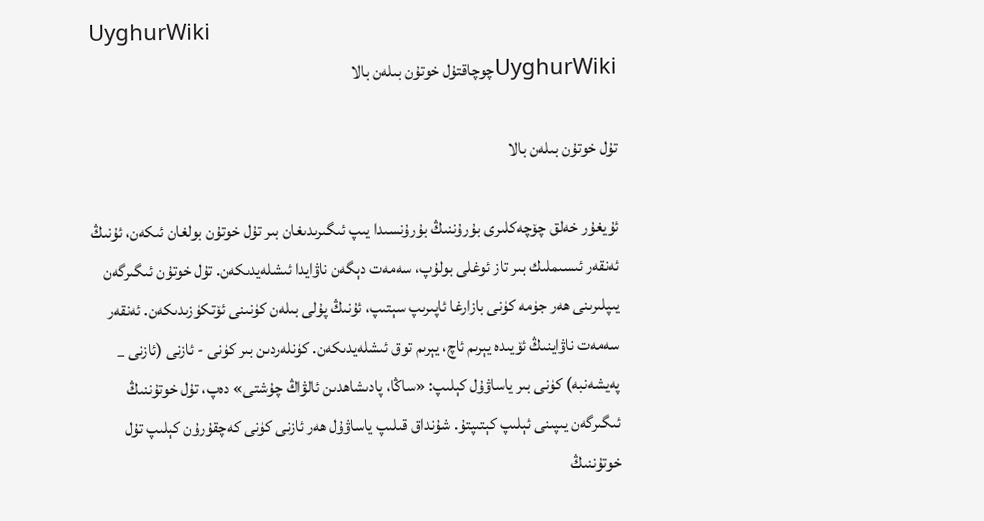UyghurWiki
UyghurWikiچوچاقتۇل خوتۇن بىلەن بالا

تۇل خوتۇن بىلەن بالا

ئۇيغۇر خەلق چۆچەكلىرى بۇرۇننىڭ بۇرۇنسىدا يىپ ئىگىرىدىغان بىر تۇل خوتۇن بولغان ئىكەن، ئۇنىڭ ئەنقەر ئىسىملىك بىر تاز ئوغلى بولۇپ، سەمەت دېگەن ناۋايدا ئىشلەيدىكەن. تۇل خوتۇن ئىگىرگەن يىپلىرىنى ھەر جۈمە كۈنى بازارغا ئاپىرىپ سېتىپ، ئۇنىڭ پۇلى بىلەن كۈنىنى ئۆتكۈزىدىكەن. ئەنقەر سەمەت ناۋاينىڭ ئۆيىدە يېرىم ئاچ، يېرىم توق ئىشلەيدىكەن. كۈنلەردىن بىر كۈنى - ئازنى (ئازنى _ پەيشەنبە) كۈنى بىر ياساۋۇل كېلىپ: «ساڭا، پادىشاھدىن ئالۋاڭ چۇشتى» دەپ، تۇل خوتۇننىڭ ئىگىرگەن يىپىنى ئېلىپ كېتىپتۇ. شۇنداق قىلىپ ياساۋۇل ھەر ئازنى كۈنى كەچقۇرۇن كېلىپ تۇل خوتۇننىڭ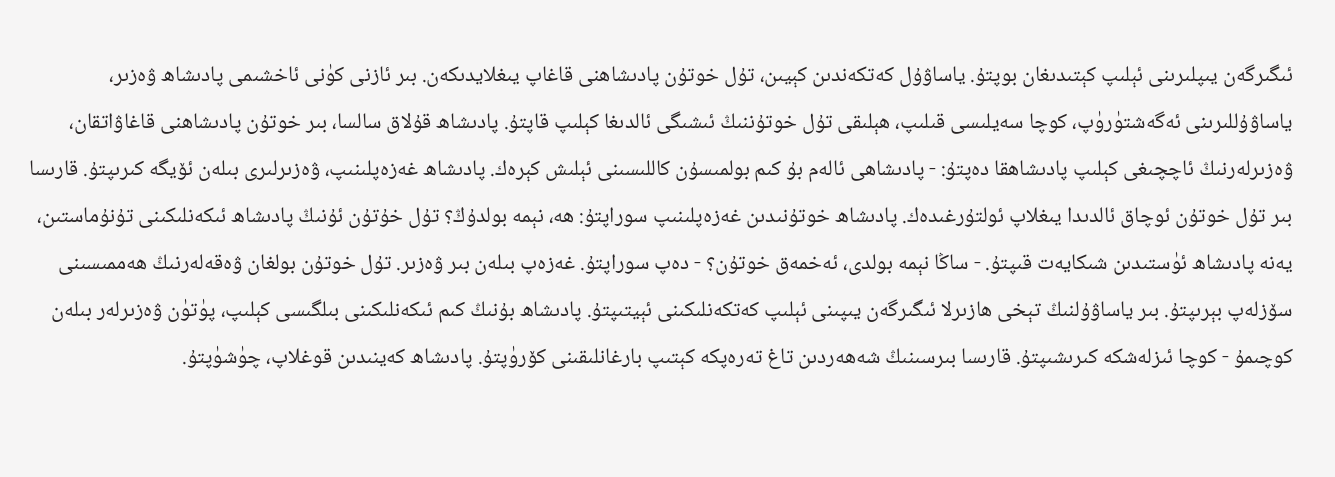ئىگىرگەن يىپلىرىنى ئېلىپ كېتىدىغان بوپتۇ. ياساۋۇل كەتكەندىن كېيىن، تۇل خوتۇن پادىشاھنى قاغاپ يىغلايدىكەن. بىر ئازنى كۈنى ئاخشىمى پادىشاھ ۋەزىر، ياساۋۇللىرىنى ئەگەشتۈرۈپ، كوچا سەيلىسى قىلىپ، ھېلىقى تۇل خوتۇننىڭ ئىشىگى ئالدىغا كېلىپ قاپتۇ. پادىشاھ قۇلاق سالسا، بىر خوتۇن پادىشاھنى قاغاۋاتقان، ۋەزىرلەرنىڭ ئاچچىغى كېلىپ پادىشاھقا دەپتۇ: - پادىشاھى ئالەم بۇ كىم بولمىسۇن كاللىسىنى ئېلىش كېرەك. پادىشاھ غەزەپلىنىپ، ۋەزىرلىرى بىلەن ئۆيگە كىرىپتۇ. قارىسا بىر تۇل خوتۇن ئوچاق ئالدىدا يىغلاپ ئولتۇرغىدەك. پادىشاھ خوتۇنىدىن غەزەپلىنىپ سوراپتۇ: ھە، نېمە بولدۇڭ؟ تۇل خۇتۇن ئۇنىڭ پادىشاھ ئىكەنلىكىنى تۇنۇماستىن، يەنە پادىشاھ ئۈستىدىن شىكايەت قىپتۇ. - ساڭا نېمە بولدى، ئەخمەق خوتۇن؟ - دەپ سوراپتۇ. غەزەپ بىلەن بىر ۋەزىر. تۇل خوتۇن بولغان ۋەقەلەرنىڭ ھەممىسىنى سۆزلەپ بېرىپتۇ. بىر ياساۋۇلنىڭ تېخى ھازىرلا ئىگىرگەن يىپىنى ئېلىپ كەتكەنلىكىنى ئېيتىپتۇ. پادىشاھ بۇنىڭ كىم ئىكەنلىكىنى بىلگىسى كېلىپ، پۈتۈن ۋەزىرلەر بىلەن كوچىمۇ - كوچا ئىزلەشكە كىرىشىپتۇ. قارىسا بىرسىنىڭ شەھەردىن تاغ تەرەپكە كېتىپ بارغانلىقىنى كۆرۈپتۇ. پادىشاھ كەينىدىن قوغلاپ، چۈشۈپتۇ.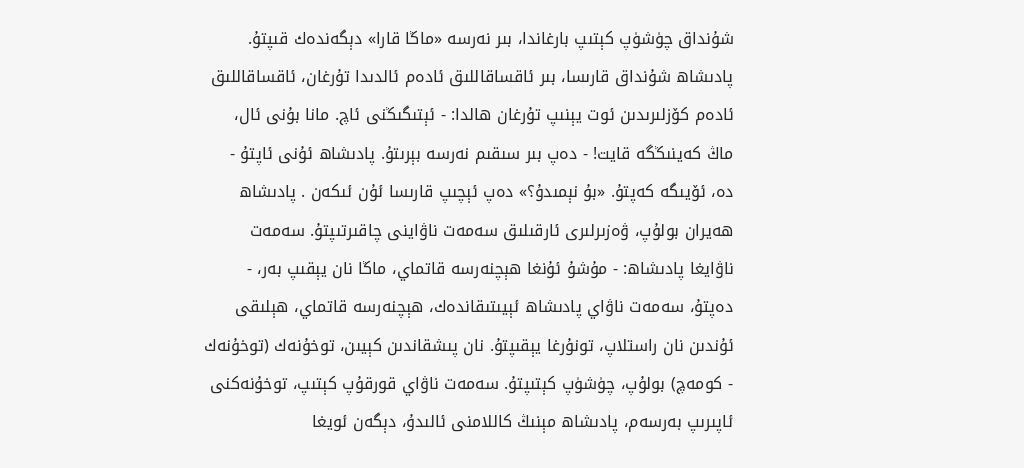شۇنداق چۈشۈپ كېتىپ بارغاندا، بىر نەرسە «ماڭا قارا» دېگەندەك قىپتۇ. پادىشاھ شۇنداق قارىسا، بىر ئاقساقاللىق ئادەم ئالدىدا تۇرغان، ئاقساقاللىق ئادەم كۆزلىرىدىن ئوت يېنىپ تۇرغان ھالدا: - ئېتىگىڭنى ئاچ. مانا بۇنى ئال، ماڭ كەينىڭگە قايت! - دەپ بىر سىقىم نەرسە بېرىتۇ. پادىشاھ ئۇنى ئاپتۇ - دە، ئۆيىگە كەپتۇ. «بۇ نېمىدۇ؟» دەپ ئېچىپ قارىسا ئۇن ئىكەن . پادىشاھ ھەيران بولۇپ، ۋەزىرلىرى ئارقىلىق سەمەت ناۋاينى چاقىرتىپتۇ. سەمەت ناۋايغا پادىشاھ: - مۇشۇ ئۇنغا ھېچنەرسە قاتماي، ماڭا نان يېقىپ بەر، - دەپتۇ، سەمەت ناۋاي پادىشاھ ئېيىتىقاندەك، ھېچنەرسە قاتماي، ھېلىقى ئۇندىن نان راستلاپ، تونۇرغا يېقىپتۇ. نان پىشقاندىن كېيىن، توخۇنەك (توخۇنەك - كومەچ) بولۇپ، چۈشۈپ كېتىپتۇ. سەمەت ناۋاي قورقۇپ كېتىپ، توخۇنەكنى ئاپىرىپ بەرسەم، پادىشاھ مېنىڭ كاللامنى ئالىدۇ، دېگەن ئويغا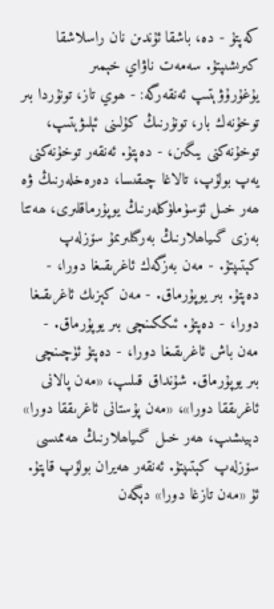كەپتۇ - دە، باشقا ئۇندىن نان راسلاشقا كىرىشىپتۇ. سەمەت ناۋاي خېمىر يۇغۇرۇۋېتىپ ئەنقەرگە: - ھوي تاز، تونۇردا بىر توخۇنەك بار، تونۇرنىڭ كۇلىنى ئېلىۋېتىپ، توخۇنەكنى يىگىن، - دەپتۇ. ئەنقەر توخۇنەكنى يەپ بولۇپ، تالاغا چىقىسا، دەرەخلەرنىڭ ۋە ھەر خىل ئۆسۈملۈكلەرنىڭ يوپۇرماقلىرى، ھەتتا بەزى گىياھلارنىڭ بەرگىلىرىمۇ سۆزلەپ كېتىپتۇ. - مەن بەزگەك ئاغرىقىغا دورا، - دەپتۇ. بىر يوپۇرماق. - مەن كېزىك ئاغرىقىغا دورا، - دەپتۇ. ئىككىنچى بىر يوپۇرماق. - مەن باش ئاغرىقىغا دورا، - دەپتۇ ئۈچىنچى بىر يوپۇرماق. شۇنداق قىلىپ، «مەن پالانى ئاغرىققا دورا»، «مەن پۇستانى ئاغرىققا دورا» دېيىشىپ، ھەر خىل گىياھلارنىڭ ھەممىسى سۆزلەپ كېتىپتۇ. ئەنقەر ھەيران بولۇپ قاپتۇ. ئۇ «مەن تازغا دورا» دېگەن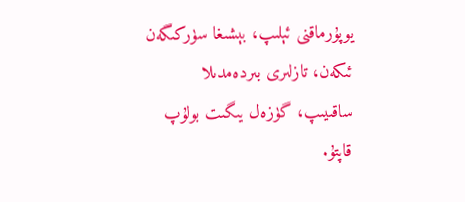يوپۇرماقنى ئېلىپ، بېشىغا سۈركىگەن ئىكەن، تازلىرى بىردەمدىلا ساقىيىپ، گۈزەل يىگىت بولۇپ قاپتۇ.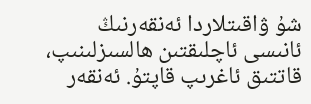شۇ ۋاقىتلاردا ئەنقەرنىڭ ئانىسى ئاچلىقتىن ھالسىزلىنىپ، قاتتىق ئاغرىپ قاپتۇ. ئەنقەر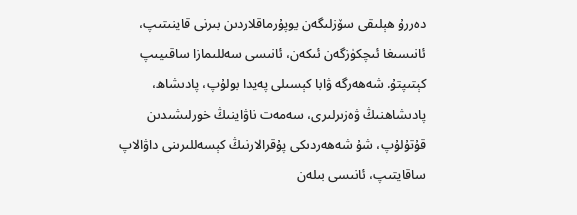دەررۇ ھېلىقى سۆزلىگەن يوپۇرماقلاردىن بىرنى قاينىتىپ، ئانىسىغا ئىچكۈزگەن ئىكەن، ئانىسى سەللىمازا ساقىيىپ كېتىپتۇ. شەھەرگە ۋابا كېسىلى پەيدا بولۇپ، پادىشاھ، پادىشاھنىڭ ۋەزىرلىرى، سەمەت ناۋاينىڭ خورلىشىدىن قۇتۇلۇپ، شۇ شەھەردىكى پۇقرالارنىڭ كېسەللىرىنى داۋالاپ ساقايتىپ، ئانىسى بىلەن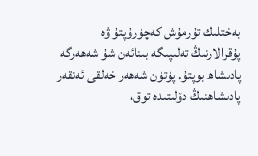بەختلىك تۇرمۇش كەچۈرۇپتۇ ۋە پۇقرالارنىڭ تەلىپىگە بىنائەن شۇ شەھەرگە پادىشاھ بوپتۇ. پۈتۈن شەھەر خەلقى ئەنقەر پادىشاھنىڭ دۆلىتىدە توق،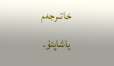خاتىرجەم ياشاپتۇ.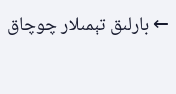← بارلىق تېمىلار چوچاق